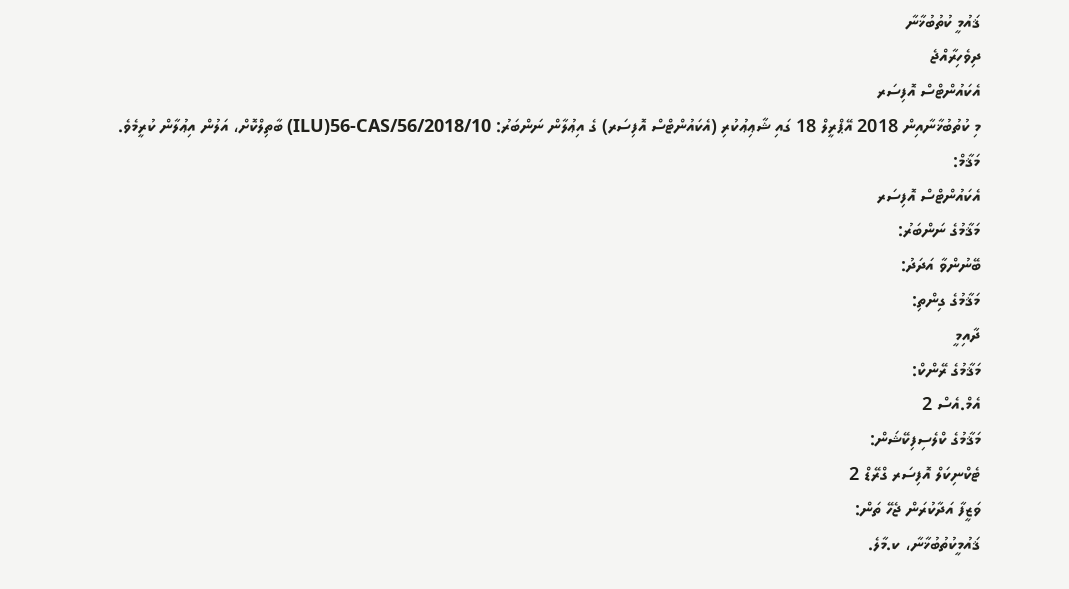ޤައުމީ ކުތުބުޚާނާ
ދިވެހިރާއްޖެ
އެކައުންޓްސް އޮފިސަރ
މި ކުތުބުޚާނާއިން 2018 އޭޕްރީލް 18 ގައި ޝާޢިޢުކުރި (އެކައުންޓްސް އޮފިސަރ) ގެ އިޢުލާން ނަންބަރު: ILU)56-CAS/56/2018/10) ބާތިލްކޮށް، އަލުން އިޢުލާން ކުރީމެވެ.
މަޤާމް:
އެކައުންޓްސް އޮފިސަރ
މަޤާމުގެ ނަންބަރު:
ބޭނުންވާ އަދަދު:
މަޤާމުގެ ގިންތި:
ދާއިމީ
މަޤާމުގެ ރޭންކް:
އެމް.އެސް 2
މަޤާމުގެ ކްލެސިފިކޭޝަން:
ޓެކްނިކަލް އޮފިސަރ ގްރޭޑް 2
ވަޒީފާ އަދާކުރަން ޖެހޭ ތަން:
ޤައުމީކުތުބުޚާނާ، ކ.މާލެ.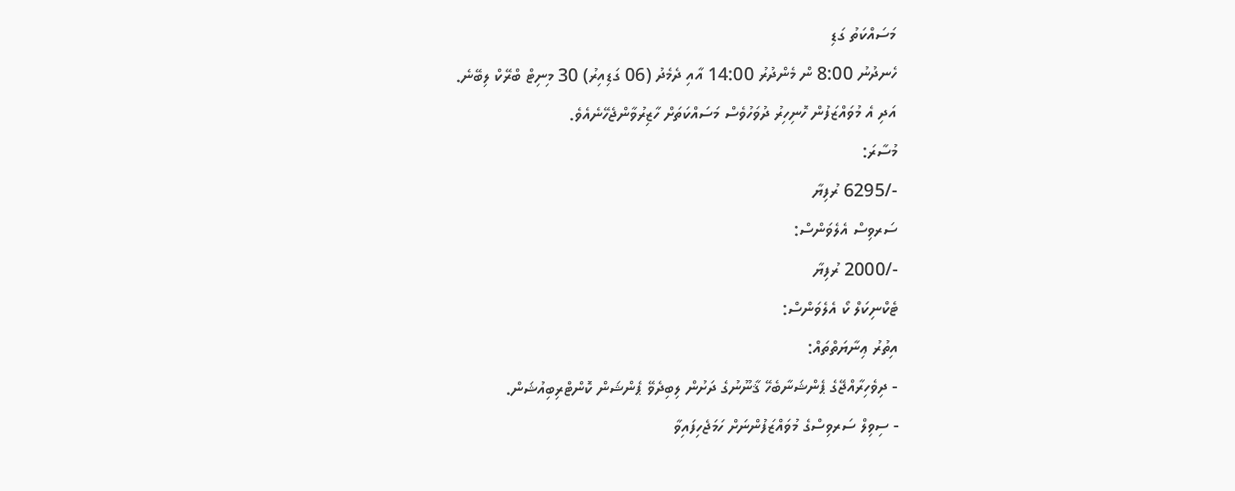މަސައްކަތު ގަޑި
ހެނދުނު 8:00 ން މެންދުރު 14:00 އާއި ދެމެދު (06 ގަޑިއިރު) 30 މިނިޓް ބްރޭކް ލިބޭނެ.
އަދި އެ މުވައްޒަފުން ހޮނިހިރު ދުވަހުވެސް މަސައްކަތަށް ހާޒިރުވާންޖެހޭނެއެވެ.
މުސާރަ:
-/6295 ރުފިޔާ
ސަރވިސް އެލެވަންސް:
-/2000 ރުފިޔާ
ޓެކްނިކަލް ކޯ އެލެވަންސް:
އިތުރު ޢިނާޔަތްތައް:
- ދިވެހިރާއްޖޭގެ ޕެންޝަނާބެހޭ ޤާނޫނުގެ ދަށުން ލިބިދެވޭ ޕެންޝަން ކޮންޓްރިބިއުޝަން.
- ސިވިލް ސަރވިސްގެ މުވައްޒަފުންނަށް ހަމަޖެހިފައިވާ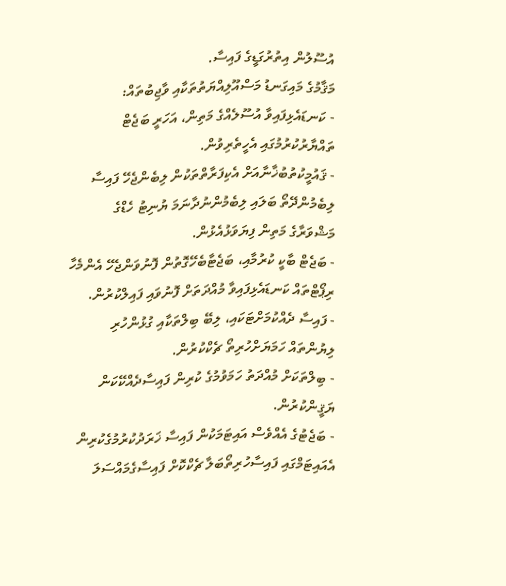އުސޫލުން އިތުރުގަޑީގެ ފައިސާ.
މަޤާމުގެ މައިގަނޑު މަސްއޫލިއްޔަތުތަކާއި ވާޖިބުތައް:
- ކަނޑައެޅިފައިވާ އުސޫލެއްގެ މަތިން، އަހަރީ ބަޖެޓް ތައްޔާރުކުރުމުގައި އެހީތެރިވުން.
- ޤައުމީކުތުބުޚާނާއަށް އެކިފަރާތްތަކުން ލިބެންޖެހޭ ފައިސާ ލިބެމުންދޭތޯ ބަލައި ލިބެމުންނުދާނަމަ ޔުނިޓު ހެޑްގެ މަޝްވަރާގެ މަތިން ފިޔަވަޅުއެޅުން.
- ބަޖެޓް ބާކީ ކުރުމާއި، ބަޖެޓާބެހޭގޮތުން ފޮނުވަންޖެހޭ އެންމެހާ ރިޕޯޓްތައް ކަނޑައެޅިފައިވާ މުއްދަތަށް ފޮނުވައި ފައިލްކުރުން.
- ފައިސާ ދެއްކުމަށްޓަކައި، ލިބޭ ބިލްތަކާއި ގުޅުންހުރި ލިޔުންތައް ހަމަޔަށްހުރިތޯ ޗެކްކުރުން.
- ބިލްތަކަށް މުއްދަތު ހަމަވުމުގެ ކުރިން ފައިސާދެއްކޭކަން ޔަޤީންކުރުން.
- ބަޖެޓުގެ އެއްވެސް އައިޓަމަކުން ފައިސާ ޚަރަދުކުރުމުގެކުރިން އެއައިޓަމްގައި ފައިސާހުރިތޯބަލާ ޗެކްކޮށް ފައިސާގެމައްސަލަ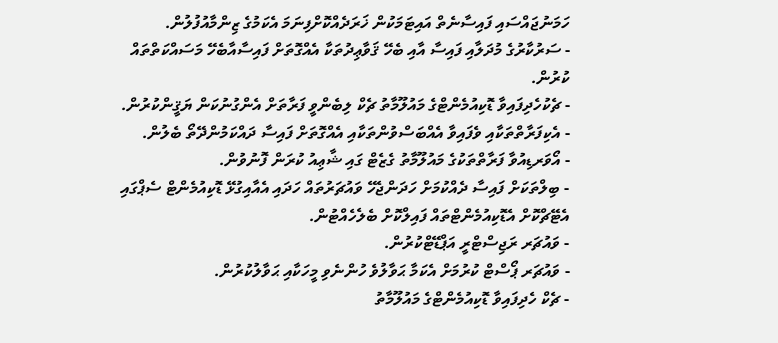ހަމަނުޖައްސައި ފައިސާނެތް އައިޓަމަކުން ޚަރަދެއްކޮށްފިނަމަ އެކަމުގެ ޒިންމާއުފުލުން.
- ސަރުކާރުގެ މުދަލާއި ފައިސާ އާއި ބެހޭ ޤަވާޢިދުތަކާ އެއްގޮތަށް ފައިސާއާބެހޭ މަސައްކަތްތައް ކުރުން.
- ޗެކުހެދިފައިވާ ޑޮކިއުމެންޓްގެ މައުލޫމާތު ޗެކް ލިބެންވީ ފަރާތަށް އެންގުނުކަން ޔަޤީންކުރުން.
- އެކިފަރާތްތަކާއި ވެފައިވާ އެއްބަސްވުންތަކާއި އެއްގޮތަށް ފައިސާ ދައްކަމުންދޭތޯ ބެލުން.
- އޯވަރޑިއުވާ ފަރާތްތަކުގެ މައުލޫމާތު ގެޒެޓް ގައި ޝާޢިއު ކުރަން ފޮނުވުން.
- ބިލްތަކަށް ފައިސާ ދެއްކުމަށް ހަދަންޖެހޭ ވައުޗަރުތައް ހަދައި އެއާއިގުޅޭ ޑޮކިއުމެންޓް ސެޕްގައި އެޓޭޗްކޮށް އެޑޮކިއުމެންޓްތައް ފައިލްކޮށް ބެލެހެއްޓުން.
- ވައުޗަރ ރަޖިސްޓްރީ އަޕްޑޭޓްކުރުން.
- ވައުޗަރ ޕޯސްޓް ކުރުމަށް އެކަމާ ޙަވާލުވެ ހުންނެވި މީހަކާއި ޙަވާލުކުރުން.
- ޗެކް ހެދިފައިވާ ޑޮކިއުމެންޓްގެ މައުލޫމާތު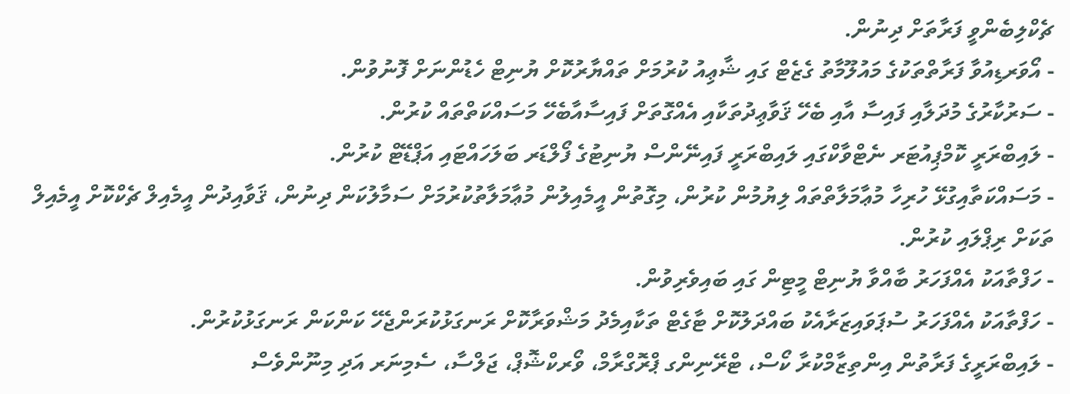ޗެކްލިބެންވީ ފަރާތަށް ދިނުން.
- އޯވަރޑިއުވާ ފަރާތްތަކުގެ މައުލޫމާތު ގެޒެޓް ގައި ޝާޢިއު ކުރުމަށް ތައްޔާރުކޮށް ޔުނިޓް ހެޑުންނަށް ފޮނުވުން.
- ސަރުކާރުގެ މުދަލާއި ފައިސާ އާއި ބެހޭ ޤަވާޢިދުތަކާއި އެއްގޮތަށް ފައިސާއާބެހޭ މަސައްކަތްތައް ކުރުން.
- ލައިބްރަރީ ކޮމްޕިއުޓަރ ނެޓްވާކްގައި ލައިބްރަރީ ފައިނޭންސް ޔުނިޓުގެ ފޯލްޑަރ ބަލަހައްޓައި އަޕްޑޭޓް ކުރުން.
- މަސައްކަތާއިގުޅޭ ހުރިހާ މުޢާމަލާތްތައް ލިޔުމުން ކުރުން، މިގޮތުން އީމެއިލުން މުޢާމަލާތުކުރުމަށް ސަމާލުކަން ދިނުން، ޤަވާއިދުން އީމެއިލް ޗެކްކޮށް އީމެއިލް ތަކަށް ރިޕްލައި ކުރުން.
- ހަފްތާއަކު އެއްފަހަރު ބާއްވާ ޔުނިޓް މީޓިން ގައި ބައިވެރިވުން.
- ހަފްތާއަކު އެއްފަހަރު ސުޕަވައިޒަރާއެކު ބައްދަލުކޮށް ޓާގެޓް ތަކާއިމެދު މަޝްވަރާކޮށް ރަނގަޅުކުރަންޖެހޭ ކަންކަން ރަނގަޅުކުރުން.
- ލައިބްރަރީގެ ފަރާތުން އިންތިޒާމްކުރާ ކޯސް، ޓްރޭނިންގ ޕްރޮގްރާމް، ވޯރކްޝޮޕް، ޖަލްސާ، ސެމިނަރ އަދި މިނޫންވެސް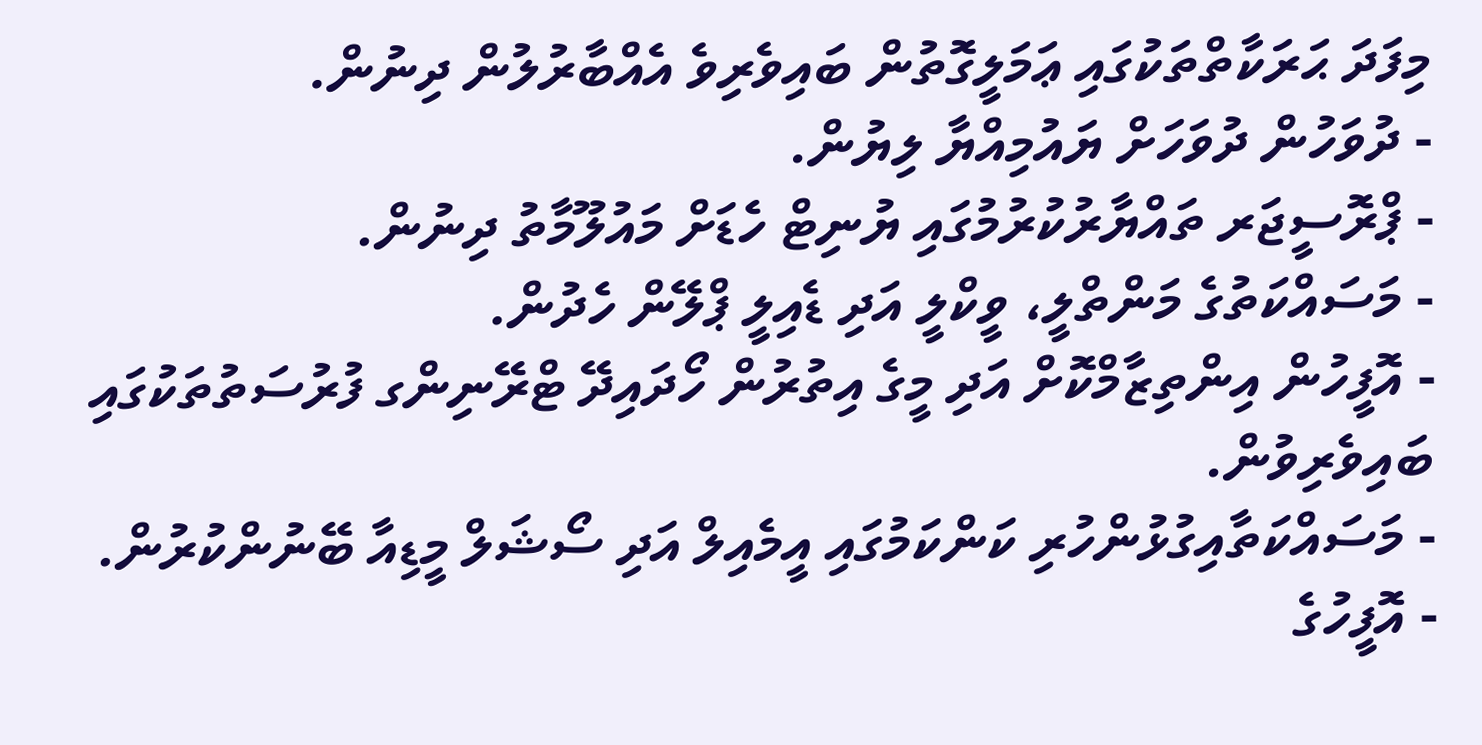މިފަދަ ޙަރަކާތްތަކުގައި ޢަމަލީގޮތުން ބައިވެރިވެ އެއްބާރުލުން ދިނުން.
- ދުވަހުން ދުވަހަށް ޔައުމިއްޔާ ލިޔުން.
- ޕްރޮސީޖަރ ތައްޔާރުކުރުމުގައި ޔުނިޓް ހެޑަށް މައުލޫމާތު ދިނުން.
- މަސައްކަތުގެ މަންތްލީ، ވީކްލީ އަދި ޑެއިލީ ޕްލޭން ހެދުން.
- އޮފީހުން އިންތިޒާމްކޮށް އަދި މީގެ އިތުރުން ހޯދައިދޭ ޓްރޭނިންގ ފުރުސަތުތަކުގައި ބައިވެރިވުން.
- މަސައްކަތާއިގުޅުންހުރި ކަންކަމުގައި އީމެއިލް އަދި ސޯޝަލް މީޑިއާ ބޭނުންކުރުން.
- އޮފީހުގެ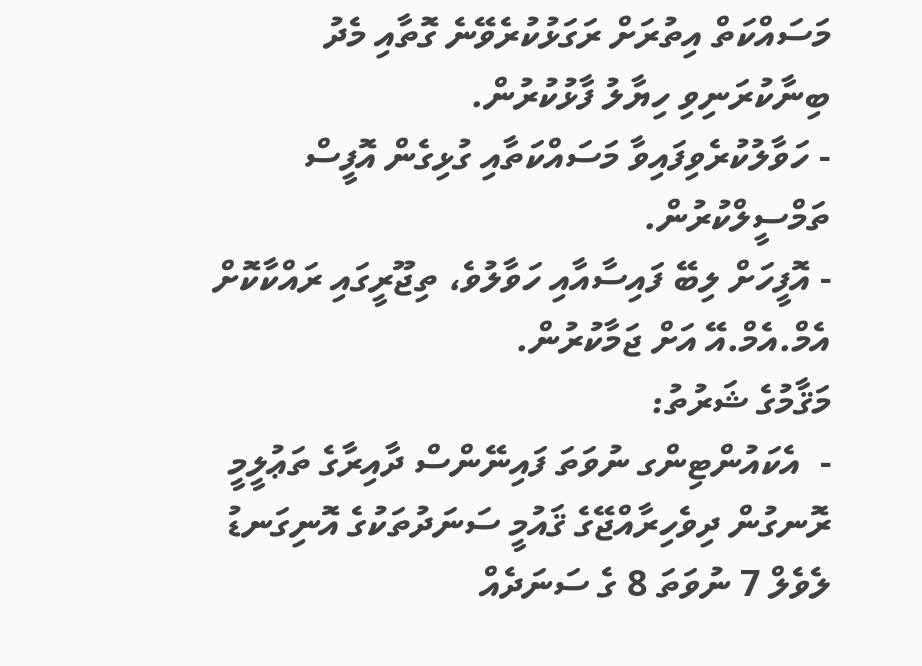މަސައްކަތް އިތުރަށް ރަގަޅުކުރެވޭނެ ގޮތާއި މެދު ބިނާކުރަނިވި ހިޔާލު ފާޅުކުރުން.
- ހަވާލުކުރެވިފައިވާ މަސައްކަތާއި ގުޅިގެން އޮފީސް ތަމްސީލްކުރުން.
- އޮފީހަށް ލިބޭ ފައިސާއާއި ހަވާލުވެ، ތިޖޫރީގައި ރައްކާކޮށް އެމް.އެމް.އޭ އަށް ޖަމާކުރުން.
މަޤާމުގެ ޝަރުތު:
-  އެކައުންޓިންގ ނުވަތަ ފައިނޭންސް ދާއިރާގެ ތަޢުލީމީ ރޮނގުން ދިވެހިރާއްޖޭގެ ޤައުމީ ސަނަދުތަކުގެ އޮނިގަނޑު ލެވެލް 7 ނުވަތަ 8 ގެ ސަނަދެއް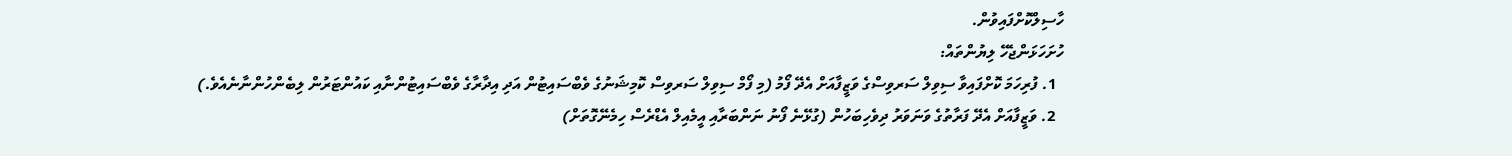ހާސިލްކޮށްފައިވުން.
ހުށަހަޅަންޖެހޭ ލިޔުންތައް:
  1. ފުރިހަމަ ކޮށްފައިވާ ސިވިލް ސަރވިސްގެ ވަޒީފާއަށް އެދޭ ފޯމު (މި ފޯމް ސިވިލް ސަރވިސް ކޮމިޝަނުގެ ވެބްސައިޓުން އަދި އިދާރާގެ ވެބްސައިޓުންނާއި ކައުންޓަރުން ލިބެންހުންނާނެއެވެ.)
  2. ވަޒީފާއަށް އެދޭ ފަރާތުގެ ވަނަވަރު ދިވެހިބަހުން (ގުޅޭނެ ފޯނު ނަންބަރާއި އީމެއިލް އެޑްރެސް ހިމެނޭގޮތަށް)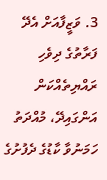3. ވަޒީފާއަށް އެދޭ ފަރާތުގެ ދިވެހި ރައްޔިތެއްކަން އަންގައިދޭ، މުއްދަތު ހަމަނުވާ ކާޑުގެ ދެފުށުގެ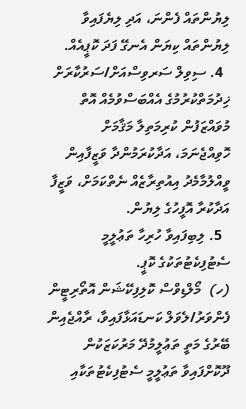ލިޔުންތައް ފެންނަ، އަދި ލިޔެފައިވާ ލިޔުންތައް ކިޔަން އެނގޭ ފަދަ ކޮޕީއެއް.
  4. ސިވިލް ސަރވިސްއަށް/ސަރުކާރަށް ޚިދުމަތްކުރުމުގެ އެއްބަސްވުމެއް އޮތް މުވައްޒަފުން ކުރިމަތިލާ މަޤާމަށް ހޮވިއްޖެނަމަ، އަދާކުރަމުންދާ ވަޒީފާއިން ވީއްލުމާމެދު އިއުތިރާޒެއް ނެތްކަމަށް، ވަޒީފާ އަދާކުރާ އޮފީހުގެ ލިޔުން.
  5. ލިބިފައިވާ ހުރިހާ ތަޢުލީމީ ސެޓުފިކެޓުތަކުގެ ކޮޕީ.
(ހ)  މޯލްޑިވްސް ކޮލިފިކޭޝަން އޮތޯރިޓީން ފެންވަރު/ލެވަލް ކަނޑައަޅާފައިވާ، ރާއްޖެއިން ބޭރުގެ މަތީ ތަޢުލީމުދޭ މަރުކަޒަކުން ދޫކޮށްފައިވާ ތަޢުލީމީ ސެޓުފިކެޓުތަކާއި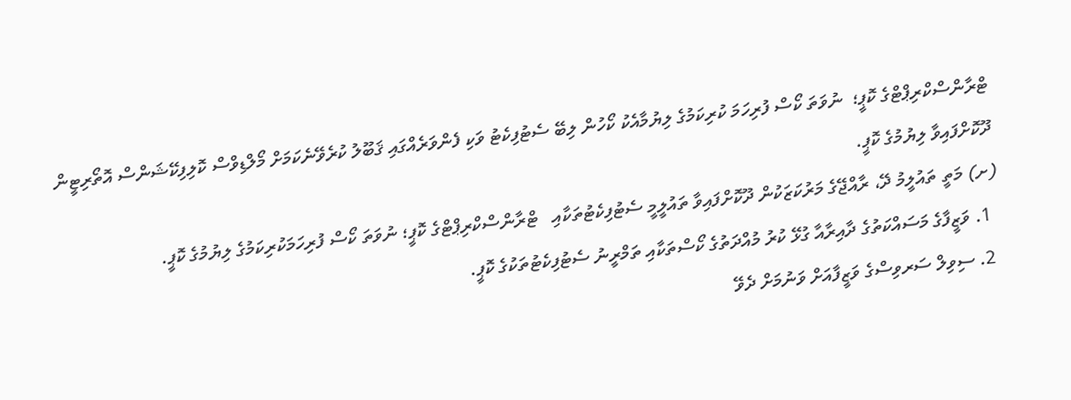ޓްރާންސްކްރިޕްޓްގެ ކޮޕީ؛  ނުވަތަ ކޯސް ފުރިހަމަ ކުރިކަމުގެ ލިޔުމާއެކު ކޯހުން ލިބޭ ސެޓުފިކެޓު ވަކި ފެންވަރެއްގައި ޤަބޫލު ކުރެވޭނެކަމަށް މޯލްޑިވްސް ކޮލިފިކޭޝަންސް އޮތޯރިޓީން ދޫކޮށްފައިވާ ލިޔުމުގެ ކޮޕީ.
(ށ) މަތީ ތައުލީމު ދޭ، ރާއްޖޭގެ މަރުކަޒަކުން ދޫކޮށްފައިވާ ތައުލީމީ ސެޓުފިކެޓުތަކާއި   ޓްރާންސްކްރިޕްޓްގެ ކޮޕީ؛ ނުވަތަ ކޯސް ފުރިހަމަކުރިކަމުގެ ލިޔުމުގެ ކޮޕީ.
  1. ވަޒީފާގެ މަސައްކަތުގެ ދާއިރާއާ ގުޅޭ ކުރު މުއްދަތުގެ ކޯސްތަކާއި ތަމްރީނު ސެޓުފިކެޓުތަކުގެ ކޮޕީ.
  2. ސިވިލް ސަރވިސްގެ ވަޒީފާއަށް ވަނުމަށް ދެވޭ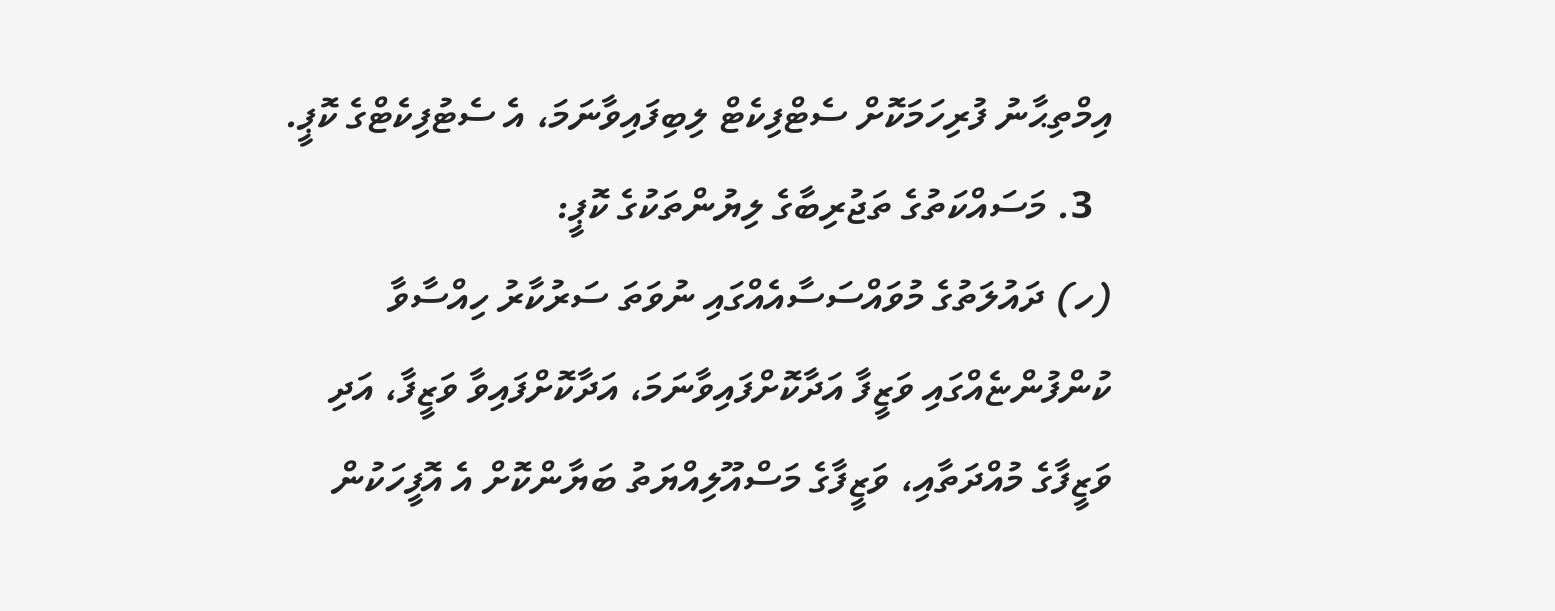އިމްތިޙާނު ފުރިހަމަކޮށް ސެޓްފިކެޓް ލިބިފައިވާނަމަ، އެ ސެޓުފިކެޓްގެ ކޮޕީ.
  3. މަސައްކަތުގެ ތަޖުރިބާގެ ލިޔުންތަކުގެ ކޮޕީ:
(ހ) ދައުލަތުގެ މުވައްސަސާއެއްގައި ނުވަތަ ސަރުކާރު ހިއްސާވާ ކުންފުންޏެއްގައި ވަޒީފާ އަދާކޮށްފައިވާނަމަ، އަދާކޮށްފައިވާ ވަޒީފާ، އަދި ވަޒީފާގެ މުއްދަތާއި، ވަޒީފާގެ މަސްއޫލިއްޔަތު ބަޔާންކޮށް އެ އޮފީހަކުން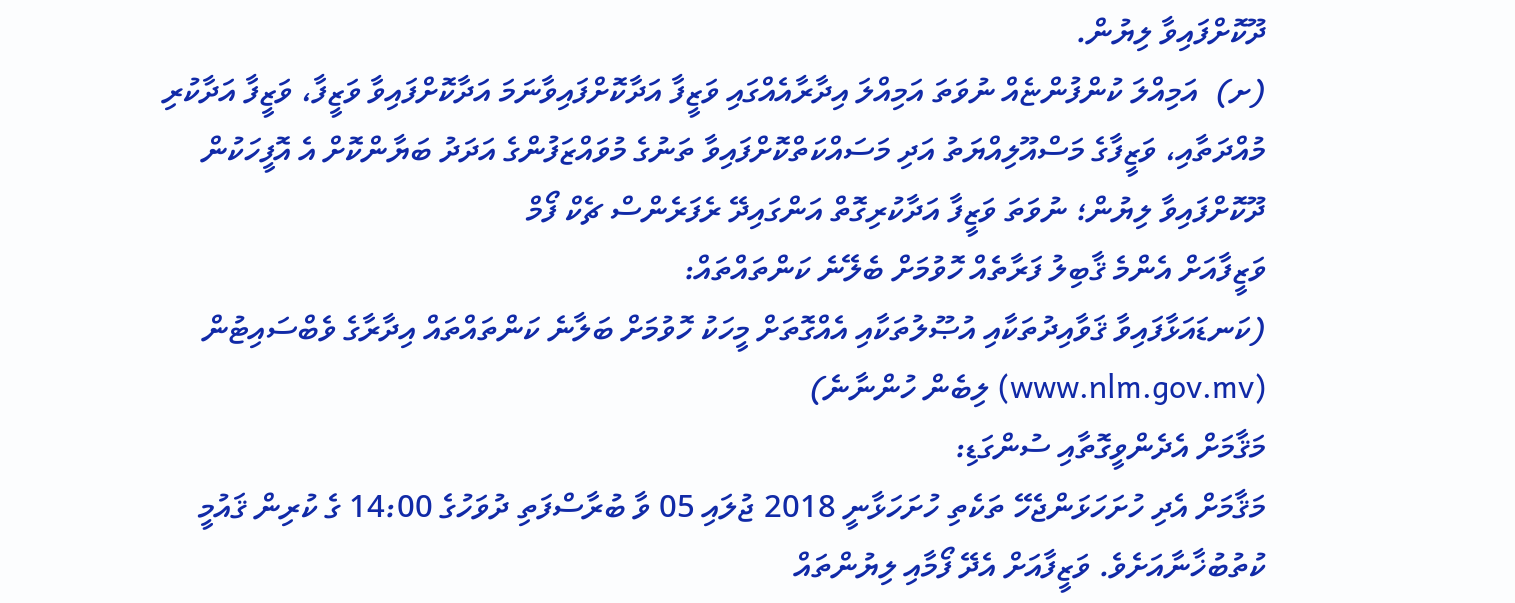ދޫކޮށްފައިވާ ލިޔުން.
(ށ)  އަމިއްލަ ކުންފުންޏެއް ނުވަތަ އަމިއްލަ އިދާރާއެއްގައި ވަޒީފާ އަދާކޮށްފައިވާނަމަ އަދާކޮށްފައިވާ ވަޒީފާ، ވަޒީފާ އަދާކުރި މުއްދަތާއި، ވަޒީފާގެ މަސްއޫލިއްޔަތު އަދި މަސައްކަތްކޮށްފައިވާ ތަނުގެ މުވައްޒަފުންގެ އަދަދު ބަޔާންކޮށް އެ އޮފީހަކުން ދޫކޮށްފައިވާ ލިޔުން؛ ނުވަތަ ވަޒީފާ އަދާކުރިގޮތް އަންގައިދޭ ރެފަރެންސް ޗެކް ފޯމް
ވަޒީފާއަށް އެންމެ ޤާބިލު ފަރާތެއް ހޮވުމަށް ބެލޭނެ ކަންތައްތައް:
(ކަނޑައަޅާފައިވާ ޤަވާއިދުތަކާއި އުޞޫލުތަކާއި އެއްގޮތަށް މީހަކު ހޮވުމަށް ބަލާނެ ކަންތައްތައް އިދާރާގެ ވެބްސައިޓުން (www.nlm.gov.mv) ލިބެން ހުންނާނެ)
މަޤާމަށް އެދެންވީގޮތާއި ސުންގަޑި:
މަޤާމަށް އެދި ހުށަހަޅަންޖެހޭ ތަކެތި ހުށަހަޅާނީ 2018 ޖުލައި 05 ވާ ބުރާސްފަތި ދުވަހުގެ 14:00 ގެ ކުރިން ޤައުމީ ކުތުބުޚާނާއަށެވެ. ވަޒީފާއަށް އެދޭ ފޯމާއި ލިޔުންތައް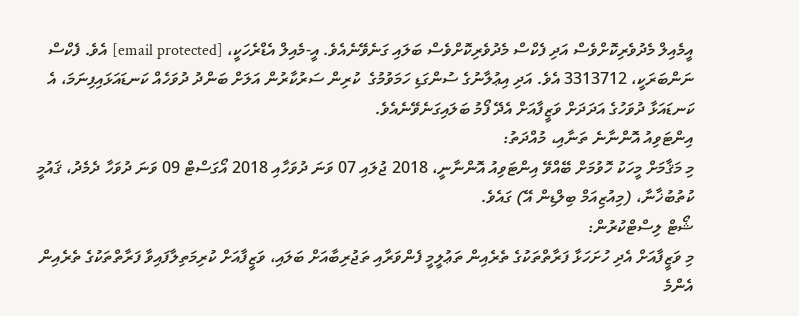އީމެއިލް މެދުވެރިކޮށްވެސް އަދި ފެކްސް މެދުވެރިކޮށްވެސް ބަލައި ގަނެވޭނެއެވެ. އީ-މެއިލް އެޑްރެހަކީ، [email protected] އެވެ. ފެކްސް ނަންބަރަކީ، 3313712 އެވެ. އަދި އިޢުލާނުގެ ސުންގަޑި ހަމަވުމުގެ  ކުރިން ސަރުކާރުން އަލަށް ބަންދު ދުވަހެއް ކަނޑައަޅައިފިނަމަ، އެ ކަނޑައަޅާ ދުވަހުގެ އަދަދަށް ވަޒީފާއަށް އެދޭ ފޯމު ބަލައިގަނެވޭނެއެވެ.
އިންޓަވިއު އޮންނާނެ ތަނާއި، މުއްދަތު:
މި މަޤާމަށް މީހަކު ހޮވުމަށް ބޭއްވޭ އިންޓަވިއު އޮންނާނީ، 2018 ޖުލައި 07 ވަނަ ދުވަހާއި 2018 އޯގަސްޓް 09 ވަނަ ދުވަހާ ދެމެދު، ޤައުމީ ކުތުބުޚާނާ، (މިއުޒިއަމް ބިލްޑިން އޭ) ގައެވެ.
ޝޯޓް ލިސްޓްކުރުން:
މި ވަޒީފާއަށް އެދި ހުށަހަޅާ ފަރާތްތަކުގެ ތެރެއިން ތަޢުލީމީ ފެންވަރާއި ތަޖުރިބާއަށް ބަލައި، ވަޒީފާއަށް ކުރިމަތިލާފައިވާ ފަރާތްތަކުގެ ތެރެއިން އެންމެ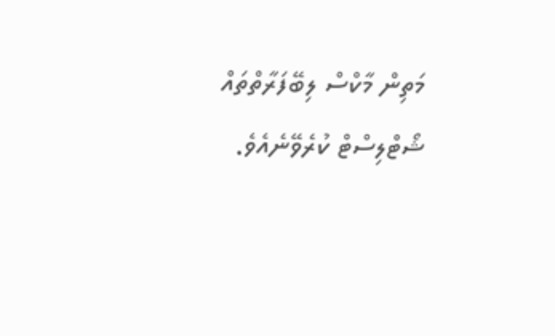މަތިން މާކްސް ލިބޭފަރާތްތައް ޝޯޓްލިސްޓް ކުރެވޭނެއެވެ.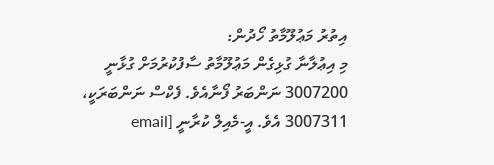އިތުރު މަޢުލޫމާތު ހޯދުން:
މި އިޢުލާނާ ގުޅިގެން މަޢުލޫމާތު ސާފުކުރުމަށް ގުޅާނީ 3007200 ނަންބަރު ފޯނާއެވެ. ފެކްސް ނަންބަރަކީ، 3007311 އެވެ. އީ-މެއިލް ކުރާނީ [email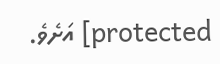protected] އަށެވެ.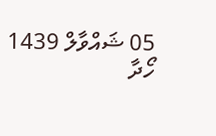05 ޝައްވާލް 1439
ހޯދާ